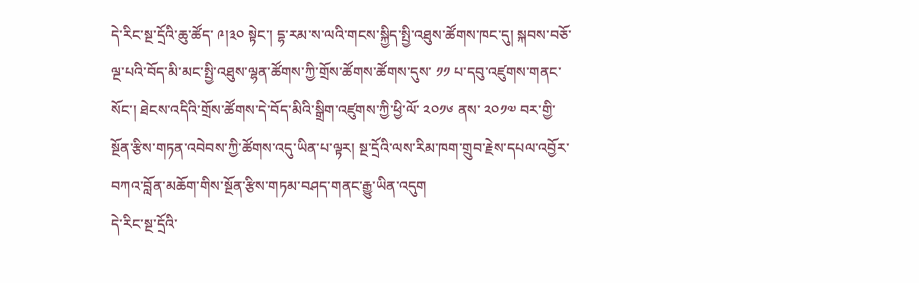དེ་རིང་སྔ་དྲོའི་ཆུ་ཚོད་ ༩།༣༠ སྟེང་། དྷ་རམ་ས་ལའི་གངས་སྐྱིད་སྤྱི་འཐུས་ཚོགས་ཁང་དུ། སྐབས་བཅོ་ལྔ་པའི་བོད་མི་མང་སྤྱི་འཐུས་ལྷན་ཚོགས་ཀྱི་གྲོས་ཚོགས་ཚོགས་དུས་ ༡༡ པ་དབུ་འཛུགས་གནང་སོང་། ཐེངས་འདིའི་གྲོས་ཚོགས་དེ་བོད་མིའི་སྒྲིག་འཛུགས་ཀྱི་ཕྱི་ལོ་ ༢༠༡༦ ནས་ ༢༠༡༧ བར་གྱི་སྔོན་རྩིས་གཏན་འབེབས་ཀྱི་ཚོགས་འདུ་ཡིན་པ་ལྟར། སྔ་དྲོའི་ལས་རིམ་ཁག་གྲུབ་རྗེས་དཔལ་འབྱོར་བཀའ་བློན་མཆོག་གིས་སྔོན་རྩིས་གཏམ་བཤད་གནང་རྒྱུ་ཡིན་འདུག
དེ་རིང་སྔ་དྲོའི་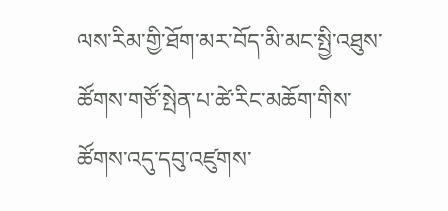ལས་རིམ་གྱི་ཐོག་མར་བོད་མི་མང་སྤྱི་འཐུས་ཚོགས་གཙོ་སྤེན་པ་ཚེ་རིང་མཆོག་གིས་ཚོགས་འདུ་དབུ་འཛུགས་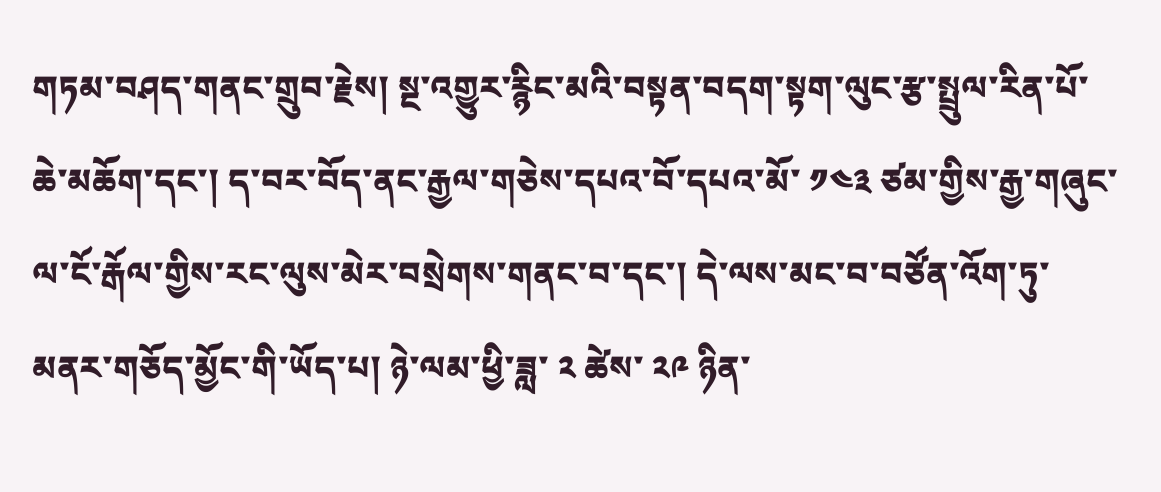གཏམ་བཤད་གནང་གྲུབ་རྗེས། སྔ་འགྱུར་རྙིང་མའི་བསྟན་བདག་སྟག་ལུང་རྩ་སྤྲུལ་རིན་པོ་ཆེ་མཆོག་དང་། ད་བར་བོད་ནང་རྒྱལ་གཅེས་དཔའ་བོ་དཔའ་མོ་ ༡༤༣ ཙམ་གྱིས་རྒྱ་གཞུང་ལ་ངོ་རྒོལ་གྱིས་རང་ལུས་མེར་བསྲེགས་གནང་བ་དང་། དེ་ལས་མང་བ་བཙོན་འོག་ཏུ་མནར་གཅོད་མྱོང་གི་ཡོད་པ། ཉེ་ལམ་ཕྱི་ཟླ་ ༢ ཚེས་ ༢༩ ཉིན་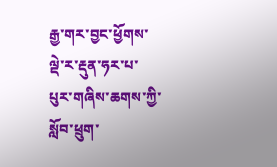རྒྱ་གར་བྱང་ཕྱོགས་ལྡེ་ར་རྡུན་ཧར་པ་པུར་གཞིས་ཆགས་ཀྱི་སློབ་ཕྲུག་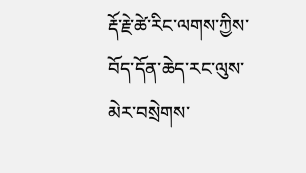རྡོ་རྗེ་ཚེ་རིང་ལགས་ཀྱིས་བོད་དོན་ཆེད་རང་ལུས་མེར་བསྲེགས་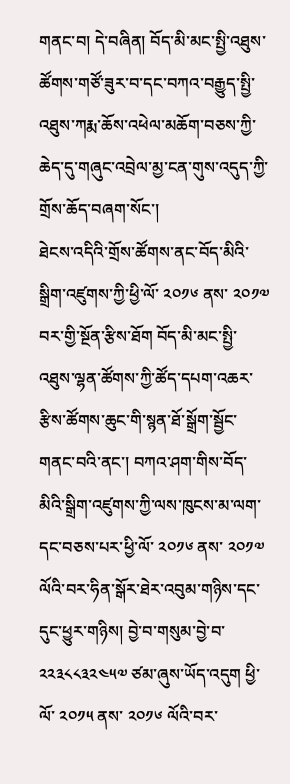གནང་བ། དེ་བཞིན། བོད་མི་མང་སྤྱི་འཐུས་ཚོགས་གཙོ་ཟུར་བ་དང་བཀའ་བརྒྱུད་སྤྱི་འཐུས་ཀརྨ་ཆོས་འཕེལ་མཆོག་བཅས་ཀྱི་ཆེད་དུ་གཞུང་འབྲེལ་མྱ་ངན་གུས་འདུད་ཀྱི་གྲོས་ཆོད་བཞག་སོང་།
ཐེངས་འདིའི་གྲོས་ཚོགས་ནང་བོད་མིའི་སྒྲིག་འཛུགས་ཀྱི་ཕྱི་ལོ་ ༢༠༡༦ ནས་ ༢༠༡༧ བར་གྱི་སྔོན་རྩིས་ཐོག བོད་མི་མང་སྤྱི་འཐུས་ལྷན་ཚོགས་ཀྱི་ཚོད་དཔག་འཆར་རྩིས་ཚོགས་ཆུང་གི་སྙན་ཐོ་སྒྲོག་སྦྱོང་གནང་བའི་ནང་། བཀའ་ཤག་གིས་བོད་མིའི་སྒྲིག་འཛུགས་ཀྱི་ལས་ཁུངས་མ་ལག་དང་བཅས་པར་ཕྱི་ལོ་ ༢༠༡༦ ནས་ ༢༠༡༧ ལོའི་བར་ཧིན་སྒོར་ཐེར་འབུམ་གཉིས་དང་དུང་ཕྱུར་གཉིས། བྱེ་བ་གསུམ་བྱེ་བ་ ༢༢༣༨༨༣༢༤༥༧ ཙམ་ཞུས་ཡོད་འདུག ཕྱི་ལོ་ ༢༠༡༥ ནས་ ༢༠༡༦ ལོའི་བར་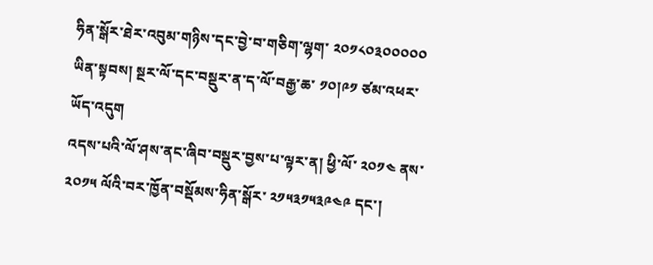ཧིན་སྒོར་ཐེར་འབུམ་གཉིས་དང་བྱེ་བ་གཅིག་ལྷག་ ༢༠༡༨༠༣༠༠༠༠༠ ཡིན་སྟབས། སྔར་ལོ་དང་བསྡུར་ན་ད་ལོ་བརྒྱ་ཆ་ ༡༠།༩༡ ཙམ་འཕར་ཡོད་འདུག
འདས་པའི་ལོ་ཤས་ནང་ཞིབ་བསྡུར་བྱས་པ་ལྟར་ན། ཕྱི་ལོ་ ༢༠༡༤ ནས་ ༢༠༡༥ ལོའི་བར་ཁྱོན་བསྡོམས་ཧིན་སྒོར་ ༢༡༥༣༡༥༣༩༤༩ དང་།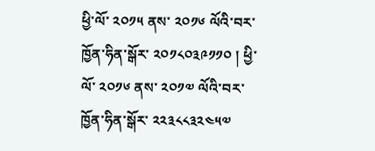ཕྱི་ལོ་ ༢༠༡༥ ནས་ ༢༠༡༦ ལོའི་བར་ཁྱོན་ཧིན་སྒོར་ ༢༠༡༨༠༣༩༡༡༠ ། ཕྱི་ལོ་ ༢༠༡༦ ནས་ ༢༠༡༧ ལོའི་བར་ཁྱོན་ཧིན་སྒོར་ ༢༢༣༨༨༣༢༤༥༧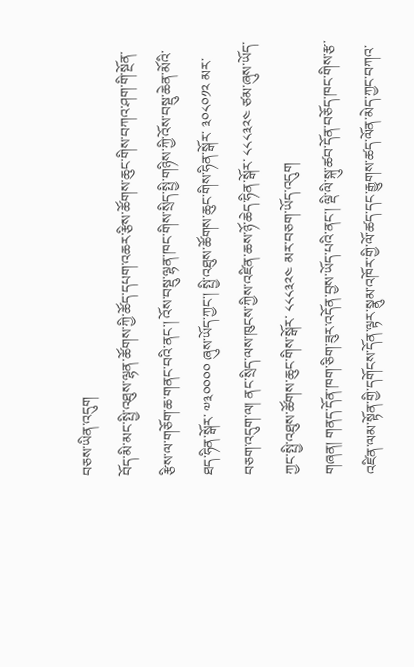བཅས་ཡིན་འདུག
བོད་མི་མང་སྤྱི་འཐུས་ལྷན་ཚོགས་ཀྱི་ཚོད་དཔག་འཆར་རྩིས་ཚོགས་ཆུང་གིས་བཀའ་ཤག་གི་སྔོན་རྩིས་ལ་གཅོག་ཆ་གནང་བའི་ནང་། འོས་བསྡུ་ལྷན་ཁང་གིས་སྲིད་སྤྱི་གཉིས་ཀྱི་འོས་བསྡུ་ཆེན་མོའི་ཐད་ཧིན་སྒོར་ ༧༣༠༠༠༠ ཞུས་ཡོད་ཀྱང་། སྤྱི་འཐུས་ཚོགས་ཆུང་གིས་ཧིན་སྒོར་ ༣༠༨༠༡༢ མར་བཅག་འདུག་ལ། ནང་སྲིད་ལས་ཁུངས་ཀྱིས་འཛིན་ཆས་ཉོ་ཆེད་ཧིན་སྒོར་ ༨༨༨༣༢༤ ཙམ་ཞུས་ཡོད་ཀྱང་སྤྱི་འཐུས་ཚོགས་ཆུང་གིས་སྒོར་ ༨༨༨༣༢༤ མར་བཅག་ཡོད་འདུག
གཞན། གནད་དོན་ཁག་ཅིག་ཟུར་འདོན་བྱས་ཡོད་པའི་ནང་། ལྡི་ལི་སྐུ་ཚབ་དོན་བཅོད་ཁང་གིས་རྩ་འཛིན་ལམ་སྟོན་གྱི་དགོངས་དོན་ལྟར་སྣུམ་འཁོར་གྱི་ལོ་ཚད་དང་རྒྱུགས་ཚད་ལོན་མེད་ཀྱང་བཀའ་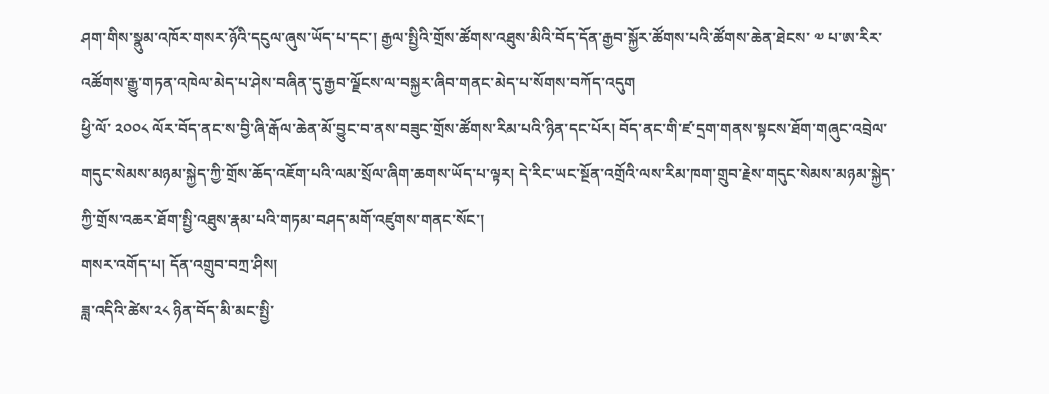ཤག་གིས་སྣུམ་འཁོར་གསར་ཉོའི་དངུལ་ཞུས་ཡོད་པ་དང་། རྒྱལ་སྤྱིའི་གྲོས་ཚོགས་འཐུས་མིའི་བོད་དོན་རྒྱབ་སྐྱོར་ཚོགས་པའི་ཚོགས་ཆེན་ཐེངས་ ༧ པ་ཨ་རིར་འཚོགས་རྒྱུ་གཏན་འཁེལ་མེད་པ་ཤེས་བཞིན་དུ་རྒྱབ་ལྗོངས་ལ་བསྐྱར་ཞིབ་གནང་མེད་པ་སོགས་བཀོད་འདུག
ཕྱི་ལོ་ ༢༠༠༨ ལོར་བོད་ནང་ས་བྱི་ཞི་རྒོལ་ཆེན་མོ་བྱུང་བ་ནས་བཟུང་གྲོས་ཚོགས་རིམ་པའི་ཉིན་དང་པོར། བོད་ནང་གི་ཛ་དྲག་གནས་སྟངས་ཐོག་གཞུང་འབྲེལ་གདུང་སེམས་མཉམ་སྐྱེད་ཀྱི་གྲོས་ཆོད་འཇོག་པའི་ལམ་སྲོལ་ཞིག་ཆགས་ཡོད་པ་ལྟར། དེ་རིང་ཡང་སྔོན་འགྲོའི་ལས་རིམ་ཁག་གྲུབ་རྗེས་གདུང་སེམས་མཉམ་སྐྱེད་ཀྱི་གྲོས་འཆར་ཐོག་སྤྱི་འཐུས་རྣམ་པའི་གཏམ་བཤད་མགོ་འཛུགས་གནང་སོང་།
གསར་འགོད་པ། དོན་འགྲུབ་བཀྲ་ཤིས།
ཟླ་འདིའི་ཚེས་༢༨ ཉིན་བོད་མི་མང་སྤྱི་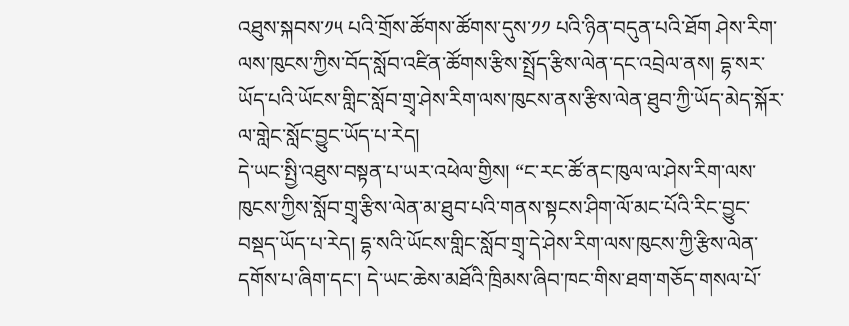འཐུས་སྐབས་༡༥ པའི་གྲོས་ཚོགས་ཚོགས་དུས་༡༡ པའི་ཉིན་བདུན་པའི་ཐོག ཤེས་རིག་ལས་ཁུངས་ཀྱིས་བོད་སློབ་འཛིན་ཚོགས་རྩིས་སྤྲོད་རྩིས་ལེན་དང་འབྲེལ་ནས། དྷ་སར་ཡོད་པའི་ཡོངས་གླིང་སློབ་གྲྭ་ཤེས་རིག་ལས་ཁུངས་ནས་རྩིས་ལེན་ཐུབ་ཀྱི་ཡོད་མེད་སྐོར་ལ་གླེང་སློང་བྱུང་ཡོད་པ་རེད།
དེ་ཡང་སྤྱི་འཐུས་བསྟན་པ་ཡར་འཕེལ་གྱིས། “ང་རང་ཚོ་ནང་ཁུལ་ལ་ཤེས་རིག་ལས་ཁུངས་ཀྱིས་སློབ་གྲྭ་རྩིས་ལེན་མ་ཐུབ་པའི་གནས་སྟངས་ཤིག་ལོ་མང་པོའི་རིང་བྱུང་བསྡད་ཡོད་པ་རེད། དྷ་སའི་ཡོངས་གླིང་སློབ་གྲྭ་དེ་ཤེས་རིག་ལས་ཁུངས་ཀྱི་རྩིས་ལེན་དགོས་པ་ཞིག་དང་། དེ་ཡང་ཆེས་མཐོའི་ཁྲིམས་ཞིབ་ཁང་གིས་ཐག་གཅོད་གསལ་པོ་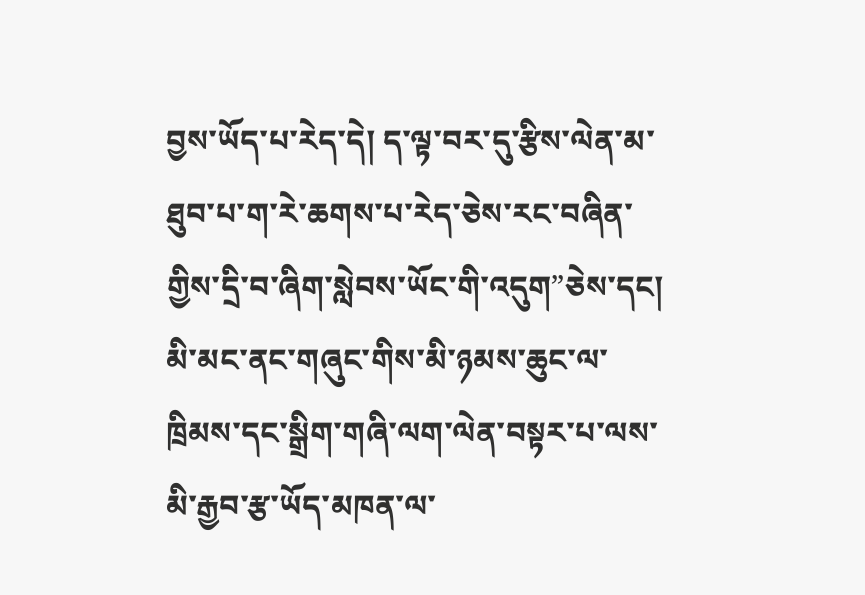བྱས་ཡོད་པ་རེད་དེ། ད་ལྟ་བར་དུ་རྩིས་ལེན་མ་ཐུབ་པ་ག་རེ་ཆགས་པ་རེད་ཅེས་རང་བཞིན་གྱིས་དྲི་བ་ཞིག་སླེབས་ཡོང་གི་འདུག”ཅེས་དང། མི་མང་ནང་གཞུང་གིས་མི་ཉམས་ཆུང་ལ་ཁྲིམས་དང་སྒྲིག་གཞི་ལག་ལེན་བསྟར་པ་ལས་མི་རྒྱབ་རྩ་ཡོད་མཁན་ལ་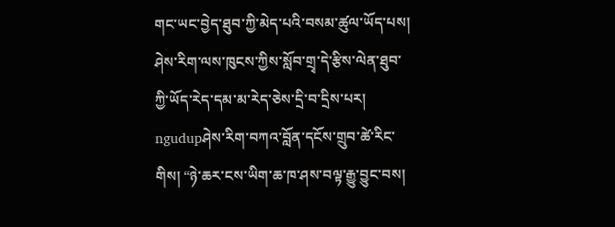གང་ཡང་བྱེད་ཐུབ་ཀྱི་མེད་པའི་བསམ་ཚུལ་ཡོད་པས། ཤེས་རིག་ལས་ཁུངས་ཀྱིས་སློབ་གྲྭ་དེ་རྩིས་ལེན་ཐུབ་ཀྱི་ཡོད་རེད་དམ་མ་རེད་ཅེས་དྲི་བ་དྲིས་པར།
ngudupཤེས་རིག་བཀའ་བློན་དངོས་གྲུབ་ཚེ་རིང་གིས། “ཉེ་ཆར་ངས་ཡིག་ཆ་ཁ་ཤས་བལྟ་རྒྱུ་བྱུང་བས།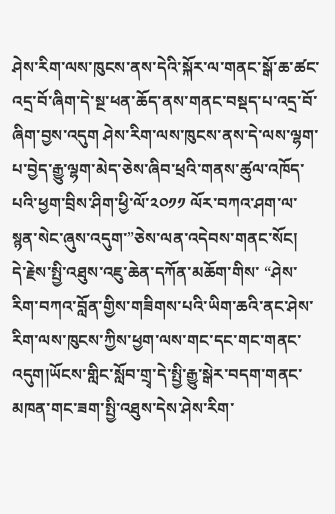ཤེས་རིག་ལས་ཁུངས་ནས་དེའི་སྐོར་ལ་གནང་སྒོ་ཆ་ཚང་འདྲ་བོ་ཞིག་དེ་སྔ་ཕན་ཆོད་ནས་གནང་བསྡད་པ་འདྲ་བོ་ཞིག་བྱས་འདུག ཤེས་རིག་ལས་ཁུངས་ནས་དེ་ལས་ལྷག་པ་བྱེད་རྒྱུ་ལྷག་མེད་ཅེས་ཞིབ་ཕྲའི་གནས་ཚུལ་འཁོད་པའི་ཕྱག་བྲིས་ཤིག་ཕྱི་ལོ་༢༠༡༡ ལོར་བཀའ་ཤག་ལ་སྙན་སེང་ཞུས་འདུག་”ཅེས་ལན་འདེབས་གནང་སོང།
དེ་རྗེས་སྤྱི་འཐུས་འཇུ་ཆེན་དཀོན་མཆོག་གིས་ “ཤེས་རིག་བཀའ་བློན་གྱིས་གཟིགས་པའི་ཡིག་ཆའི་ནང་ཤེས་རིག་ལས་ཁུངས་ཀྱིས་ཕྱག་ལས་གང་དང་གང་གནང་འདུག།ཡོངས་གླིང་སློབ་གྲྭ་དེ་སྤྱི་རྒྱུ་སྒེར་བདག་གནང་མཁན་གང་ཟག་སྤྱི་འཐུས་དེས་ཤེས་རིག་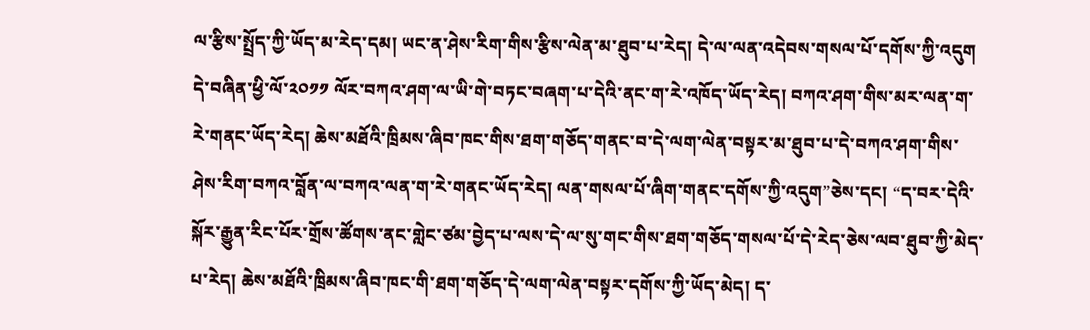ལ་རྩིས་སྤྲོད་ཀྱི་ཡོད་མ་རེད་དམ། ཡང་ན་ཤེས་རིག་གིས་རྩིས་ལེན་མ་ཐུབ་པ་རེད། དེ་ལ་ལན་འདེབས་གསལ་པོ་དགོས་ཀྱི་འདུག དེ་བཞིན་ཕྱི་ལོ་༢༠༡༡ ལོར་བཀའ་ཤག་ལ་ཡི་གེ་བཏང་བཞག་པ་དེའི་ནང་ག་རེ་འཁོད་ཡོད་རེད། བཀའ་ཤག་གིས་མར་ལན་ག་རེ་གནང་ཡོད་རེད། ཆེས་མཐོའི་ཁྲིམས་ཞིབ་ཁང་གིས་ཐག་གཅོད་གནང་བ་དེ་ལག་ལེན་བསྟར་མ་ཐུབ་པ་དེ་བཀའ་ཤག་གིས་ཤེས་རིག་བཀའ་བློན་ལ་བཀའ་ལན་ག་རེ་གནང་ཡོད་རེད། ལན་གསལ་པོ་ཞིག་གནང་དགོས་ཀྱི་འདུག”ཅེས་དང། “ད་བར་དེའི་སྐོར་རྒྱུན་རིང་པོར་གྲོས་ཚོགས་ནང་གླེང་ཙམ་བྱེད་པ་ལས་དེ་ལ་སུ་གང་གིས་ཐག་གཅོད་གསལ་པོ་དེ་རེད་ཅེས་ལབ་ཐུབ་ཀྱི་མེད་པ་རེད། ཆེས་མཐོའི་ཁྲིམས་ཞིབ་ཁང་གི་ཐག་གཅོད་དེ་ལག་ལེན་བསྟར་དགོས་ཀྱི་ཡོད་མེད། ད་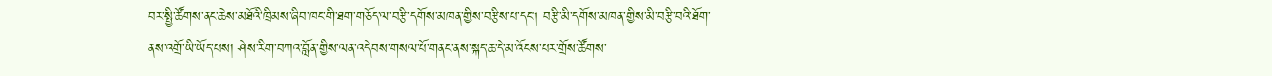བར་སྤྱི་ཚོགས་ནང་ཆེས་མཐོའི་ཁྲིམས་ཞིབ་ཁང་གི་ཐག་གཅོད་ལ་བརྩི་དགོས་མཁན་གྱིས་བརྩིས་པ་དང། བརྩི་མི་དགོས་མཁན་གྱིས་མི་བརྩི་བའི་ཐོག་ནས་འགྲོ་ཡི་ཡོད་པས། ཤེས་རིག་བཀའ་བློན་གྱིས་ལན་འདེབས་གསལ་པོ་གནང་ནས་སྐད་ཆ་དེ་མ་འོངས་པར་གྲོས་ཚོགས་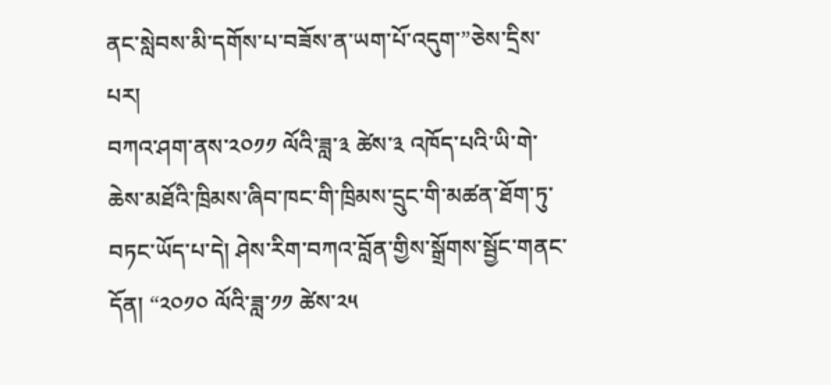ནང་སླེབས་མི་དགོས་པ་བཟོས་ན་ཡག་པོ་འདུག་”ཅེས་དྲིས་པར།
བཀའ་ཤག་ནས་༢༠༡༡ ལོའི་ཟླ་༣ ཚེས་༣ འཁོད་པའི་ཡི་གེ་ཆེས་མཐོའི་ཁྲིམས་ཞིབ་ཁང་གི་ཁྲིམས་དྲུང་གི་མཚན་ཐོག་ཏུ་བཏང་ཡོད་པ་དེ། ཤེས་རིག་བཀའ་བློན་གྱིས་སྒྲོགས་སྦྱོང་གནང་དོན། “༢༠༡༠ ལོའི་ཟླ་༡༡ ཚེས་༢༥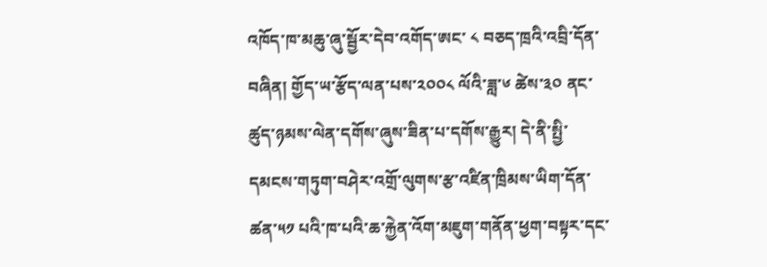འཁོད་ཁ་མཆུ་ཞུ་སྦྱོར་དེབ་འགོད་ཨང་ ༨ བཅད་ཁྲའི་འབྲི་དོན་བཞིན། གྱོད་ཡ་རྩོད་ལན་པས་༢༠༠༨ ལོའི་ཟླ་༦ ཚེས་༣༠ ནང་ཚུད་ཉམས་ལེན་དགོས་ཞུས་ཟིན་པ་དགོས་རྒྱུར། དེ་ནི་སྤྱི་དམངས་གཏུག་བཤེར་འགྲོ་ལུགས་རྩ་འཛིན་ཁྲིམས་ཡིག་དོན་ཚན་༥༡ པའི་ཁ་པའི་ཆ་རྐྱེན་འོག་མཇུག་གནོན་ཕྱག་བསྟར་དང་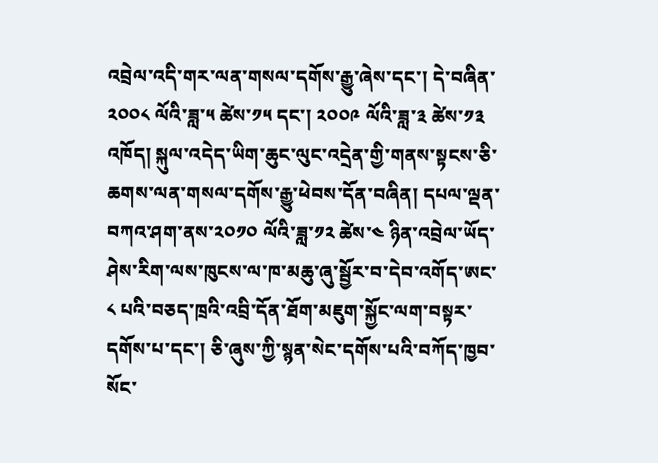འབྲེལ་འདི་གར་ལན་གསལ་དགོས་རྒྱུ་ཞེས་དང་། དེ་བཞིན་༢༠༠༨ ལོའི་ཟླ་༥ ཚེས་༡༥ དང་། ༢༠༠༩ ལོའི་ཟླ་༣ ཚེས་༡༣ འཁོད། སྐུལ་འདེད་ཡིག་ཆུང་ལུང་འདྲེན་གྱི་གནས་སྟངས་ཅི་ཆགས་ལན་གསལ་དགོས་རྒྱུ་ཕེབས་དོན་བཞིན། དཔལ་ལྡན་བཀའ་ཤག་ནས་༢༠༡༠ ལོའི་ཟླ་༡༢ ཚེས་༤ ཉིན་འབྲེལ་ཡོད་ཤེས་རིག་ལས་ཁུངས་ལ་ཁ་མཆུ་ཞུ་སྦྱོར་བ་དེབ་འགོད་ཨང་༨ པའི་བཅད་ཁྲའི་འབྲི་དོན་ཐོག་མཇུག་སྐྱོང་ལག་བསྟར་དགོས་པ་དང་། ཅི་ཞུས་ཀྱི་སྙན་སེང་དགོས་པའི་བཀོད་ཁྱབ་སོང་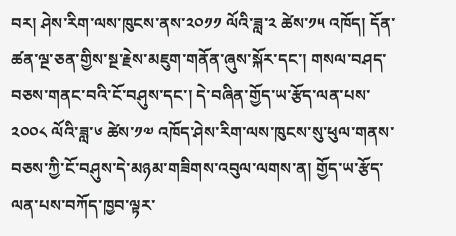བར། ཤེས་རིག་ལས་ཁུངས་ནས་༢༠༡༡ ལོའི་ཟླ་༢ ཚེས་༡༥ འཁོད། དོན་ཚན་ལྔ་ཅན་གྱིས་སྔ་རྗེས་མཇུག་གནོན་ཞུས་སྐོར་དང་། གསལ་བཤད་བཅས་གནང་བའི་ངོ་བཤུས་དང་། དེ་བཞིན་གྱོད་ཡ་རྩོད་ལན་པས་ ༢༠༠༨ ལོའི་ཟླ་༦ ཚེས་༡༧ འཁོད་ཤེས་རིག་ལས་ཁུངས་སུ་ཕུལ་གནས་བཅས་ཀྱི་ངོ་བཤུས་དེ་མཉམ་གཟིགས་འབུལ་ལགས་ན། གྱོད་ཡ་རྩོད་ལན་པས་བཀོད་ཁྱབ་ལྟར་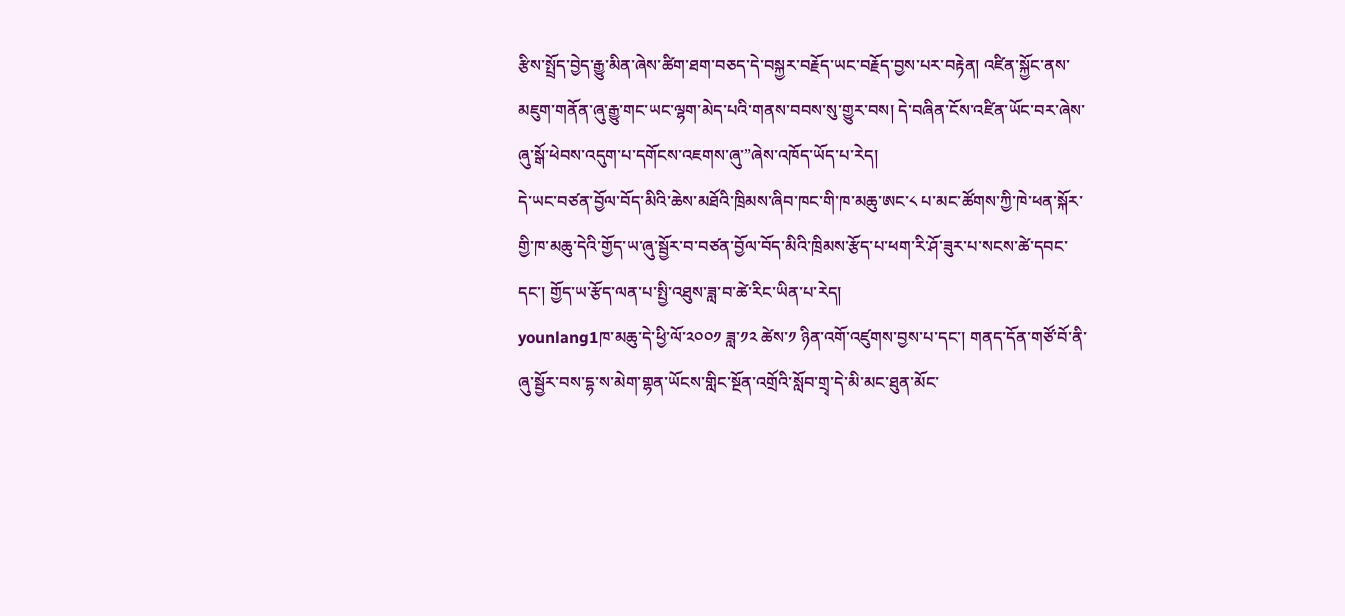རྩིས་སྤྲོད་བྱེད་རྒྱུ་མིན་ཞེས་ཚིག་ཐག་བཅད་དེ་བསྐྱར་བརྗོད་ཡང་བརྗོད་བྱས་པར་བརྟེན། འཛིན་སྐྱོང་ནས་མཇུག་གནོན་ཞུ་རྒྱུ་གང་ཡང་ལྷག་མེད་པའི་གནས་བབས་སུ་གྱུར་བས། དེ་བཞིན་ངོས་འཛིན་ཡོང་བར་ཞེས་ཞུ་སྒོ་ཕེབས་འདུག་པ་དགོངས་འཇགས་ཞུ་”ཞེས་འཁོད་ཡོད་པ་རེད།
དེ་ཡང་བཙན་བྱོལ་བོད་མིའི་ཆེས་མཐོའི་ཁྲིམས་ཞིབ་ཁང་གི་ཁ་མཆུ་ཨང་༨ པ་མང་ཚོགས་ཀྱི་ཁེ་ཕན་སྐོར་གྱི་ཁ་མཆུ་དེའི་གྱོད་ཡ་ཞུ་སྦྱོར་བ་བཙན་བྱོལ་བོད་མིའི་ཁྲིམས་རྩོད་པ་ཕག་རི་ཤོ་ཟུར་པ་སངས་ཚེ་དབང་དང་། གྱོད་ཡ་རྩོད་ལན་པ་སྤྱི་འཐུས་ཟླ་བ་ཚེ་རིང་ཡིན་པ་རེད།
younlang1ཁ་མཆུ་དེ་ཕྱི་ལོ་༢༠༠༡ ཟླ་༡༢ ཚེས་༡ ཉིན་འགོ་འཛུགས་བྱས་པ་དང་། གནད་དོན་གཙོ་བོ་ནི་ཞུ་སྦྱོར་བས་དྷ་ས་མེག་གྷན་ཡོངས་གླིང་སྔོན་འགྲོའི་སློབ་གྲྭ་དེ་མི་མང་ཐུན་མོང་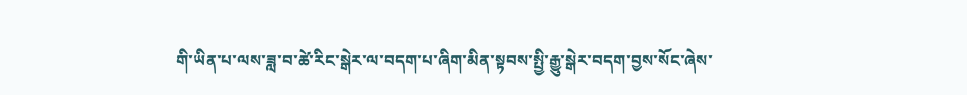གི་ཡིན་པ་ལས་ཟླ་བ་ཚེ་རིང་སྒེར་ལ་བདག་པ་ཞིག་མིན་སྟབས་སྤྱི་རྒྱུ་སྒེར་བདག་བྱས་སོང་ཞེས་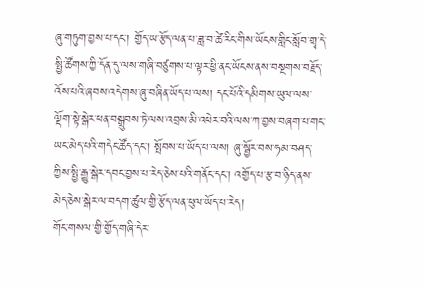ཞུ་གཏུག་བྱས་པ་དང་། གྱོད་ཡ་རྩོད་ལན་པ་ཟླ་བ་ཚེ་རིང་གིས་ཡོངས་གླིང་སློབ་གྲྭ་དེ་སྤྱི་ཚོགས་ཀྱི་དོན་དུ་ལས་གཞི་བཙུགས་པ་ལྟར་ཕྱི་ནང་ཡོངས་ནས་བསྔགས་བརྗོད་འོས་པའི་ཞབས་འདེགས་ཞུ་བཞིན་ཡོད་པ་ལས། དང་པོའི་དམིགས་ཡུལ་ལས་ལྡོག་སྟེ་སྒེར་ཕན་བསྒྲུབས་ཏེ་ལས་འབྲས་མི་འཕེར་བའི་ལས་ཀ་བྱས་བཞག་པ་གང་ཡང་མེད་པའི་གདེང་ཚོད་དང་། སྤོབས་པ་ཡོད་པ་ལས། ཞུ་སྦྱོར་བས་ཧམ་བཤད་ཀྱིས་སྤྱི་རྒྱུ་སྒེར་དབང་བྱས་པ་རེད་ཅེས་པའི་གནོང་དང་། འགྱོད་པ་རྩ་བ་ཉིད་ནས་མེད་ཅེས་སྒེར་ལ་བདག་ཚུལ་གྱི་རྩོད་ལན་ཕུལ་ཡོད་པ་རེད།
གོང་གསལ་གྱི་གྱོད་གཞི་དེར་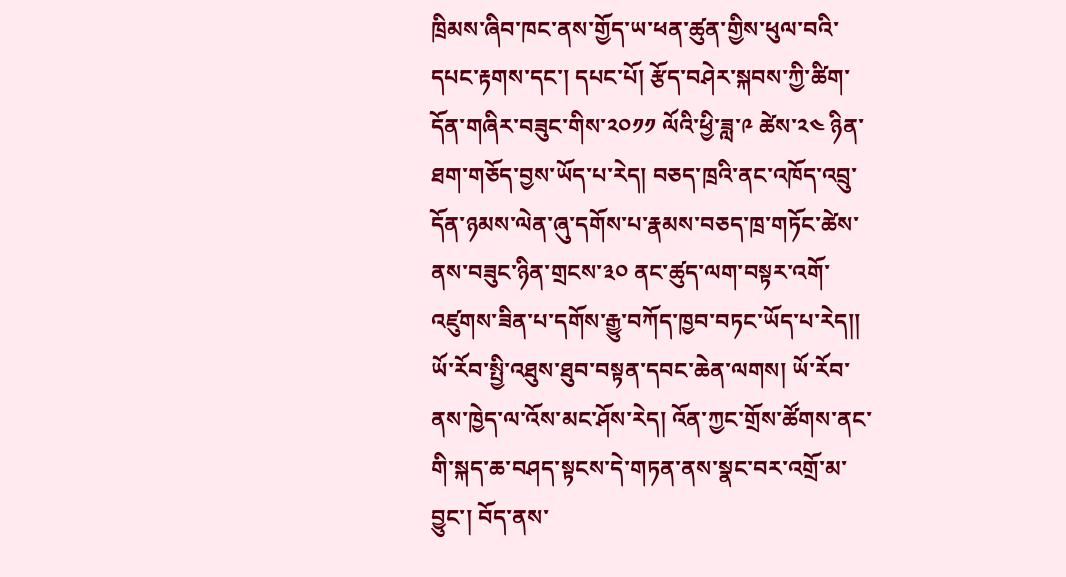ཁྲིམས་ཞིབ་ཁང་ནས་གྱོད་ཡ་ཕན་ཚུན་གྱིས་ཕུལ་བའི་དཔང་རྟགས་དང་། དཔང་པོ། རྩོད་བཤེར་སྐབས་ཀྱི་ཚིག་དོན་གཞིར་བཟུང་གིས་༢༠༡༡ ལོའི་ཕྱི་ཟླ་༩ ཚེས་༢༤ ཉིན་ཐག་གཅོད་བྱས་ཡོད་པ་རེད། བཅད་ཁྲའི་ནང་འཁོད་འབྲུ་དོན་ཉམས་ལེན་ཞུ་དགོས་པ་རྣམས་བཅད་ཁྲ་གཏོང་ཚེས་ནས་བཟུང་ཉིན་གྲངས་༣༠ ནང་ཚུད་ལག་བསྟར་འགོ་འཛུགས་ཟིན་པ་དགོས་རྒྱུ་བཀོད་ཁྱབ་བཏང་ཡོད་པ་རེད།།
ཡོ་རོབ་སྤྱི་འཐུས་ཐུབ་བསྟན་དབང་ཆེན་ལགས། ཡོ་རོབ་ནས་ཁྱེད་ལ་འོས་མང་ཤོས་རེད། འོན་ཀྱང་གྲོས་ཚོགས་ནང་གི་སྐད་ཆ་བཤད་སྟངས་དེ་གཏན་ནས་སྣང་བར་འགྲོ་མ་བྱུང་། བོད་ནས་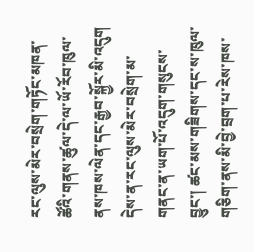རང་ལུས་མེར་བསྲེག་གཏོང་མཁན་ཚོའི་གནས་ཚུལ་དེ་ལ་ཡོ་རོབ་ཁུལ་ནས་ཁས་ལེན་དང་རྒྱབ་སྐྱོར་མི་འདུག དེས་ན་རང་ལུས་མེར་བསྲེག་མ་གནང་ན་ཡག་པོ་འདུག་གསུངས་བྱུང་། ཚང་མས་གཟིགས་དང་ས་ཁུལ་གཅིག་ནས་མི་བྱེ་བྲག་པ་རེས་ཁས་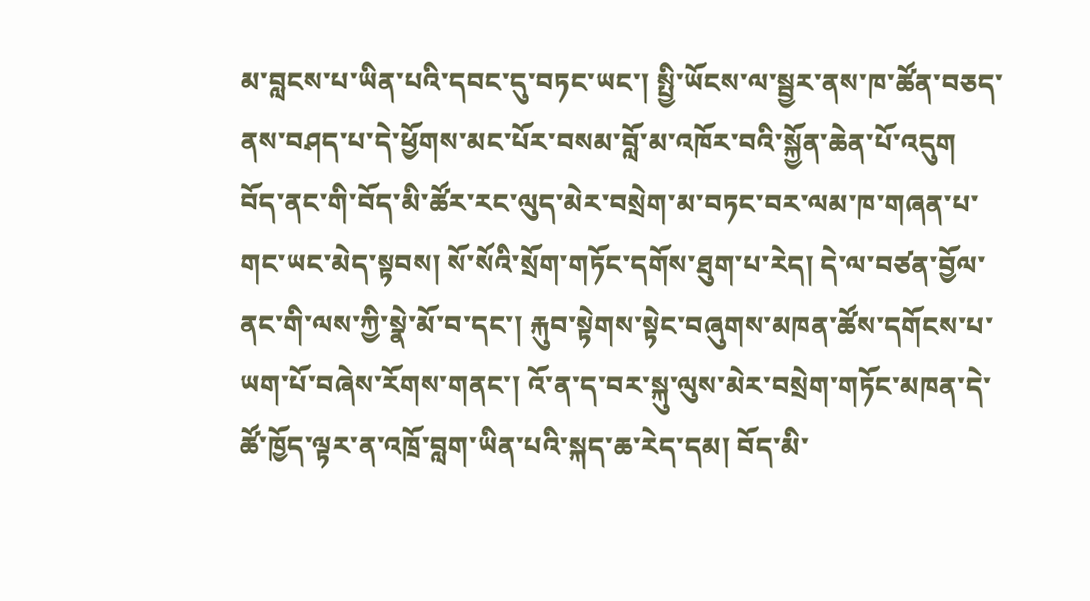མ་བླངས་པ་ཡིན་པའི་དབང་དུ་བཏང་ཡང་། སྤྱི་ཡོངས་ལ་སྦྱར་ནས་ཁ་ཚོན་བཅད་ནས་བཤད་པ་དེ་ཕྱོགས་མང་པོར་བསམ་བློ་མ་འཁོར་བའི་སྐྱོན་ཆེན་པོ་འདུག བོད་ནང་གི་བོད་མི་ཚོར་རང་ལུད་མེར་བསྲེག་མ་བཏང་བར་ལམ་ཁ་གཞན་པ་གང་ཡང་མེད་སྟབས། སོ་སོའི་སྲོག་གཏོང་དགོས་ཐུག་པ་རེད། དེ་ལ་བཙན་བྱོལ་ནང་གི་ལས་ཀྱི་སྣེ་མོ་བ་དང་། རྐུབ་སྟེགས་སྟེང་བཞུགས་མཁན་ཚོས་དགོངས་པ་ཡག་པོ་བཞེས་རོགས་གནང་། འོ་ན་ད་བར་སྐུ་ལུས་མེར་བསྲེག་གཏོང་མཁན་དེ་ཚོ་ཁྱོད་ལྟར་ན་འཁྲོ་བླག་ཡིན་པའི་སྐད་ཆ་རེད་དམ། བོད་མི་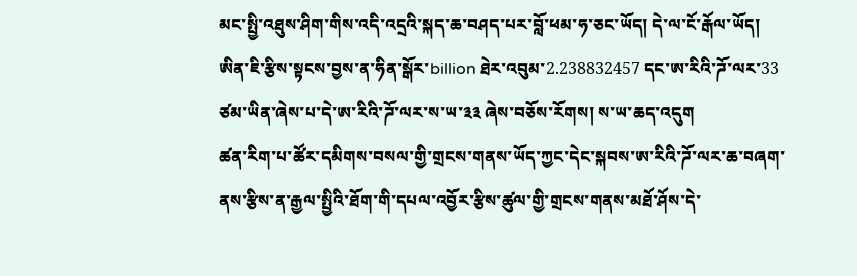མང་སྤྱི་འཐུས་ཤིག་གིས་འདི་འདྲའི་སྐད་ཆ་བཤད་པར་བློ་ཕམ་ཧ་ཅང་ཡོད། དེ་ལ་ངོ་རྒོལ་ཡོད།
ཨིན་ཇི་རྩིས་སྟངས་བྱས་ན་ཧིན་སྒོར་billion ཐེར་འབུམ་2.238832457 དང་ཨ་རིའི་ཌོ་ལར་33 ཙམ་ཡིན་ཞེས་པ་དེ་ཨ་རིའི་ཌོ་ལར་ས་ཡ་༣༣ ཞེས་བཅོས་རོགས། ས་ཡ་ཆད་འདུག
ཚན་རིག་པ་ཚོར་དམིགས་བསལ་གྱི་གྲངས་གནས་ཡོད་ཀྱང་དེང་སྐབས་ཨ་རིའི་ཌོ་ལར་ཆ་བཞག་ནས་རྩིས་ན་རྒྱལ་སྤྱིའི་ཐོག་གི་དཔལ་འབྱོར་རྩིས་ཚུལ་གྱི་གྲངས་གནས་མཐོ་ཤོས་དེ་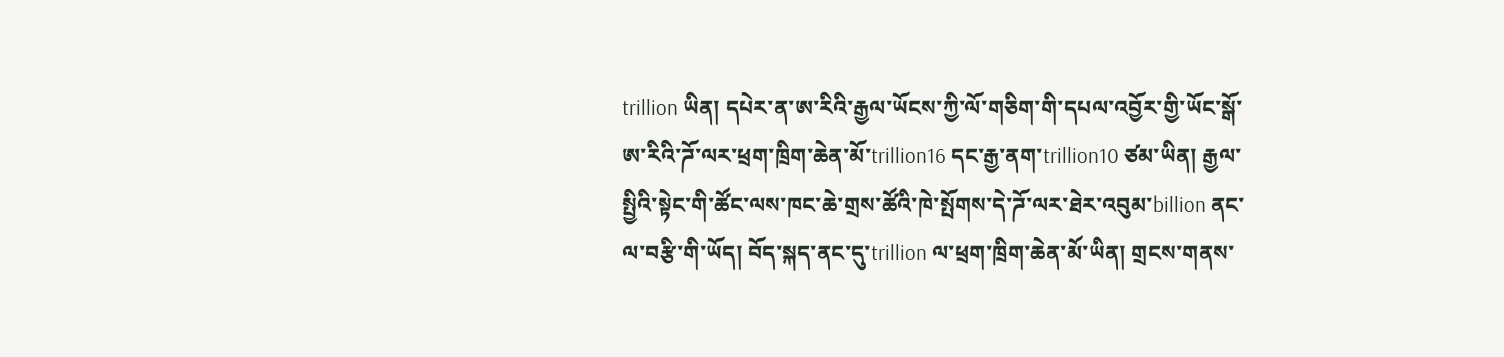trillion ཡིན། དཔེར་ན་ཨ་རིའི་རྒྱལ་ཡོངས་ཀྱི་ལོ་གཅིག་གི་དཔལ་འབྱོར་གྱི་ཡོང་སྒོ་ཨ་རིའི་ཌོ་ལར་ཕྲག་ཁྲིག་ཆེན་མོ་trillion16 དང་རྒྱ་ནག་trillion10 ཙམ་ཡིན། རྒྱལ་སྤྱིའི་སྟེང་གི་ཚོང་ལས་ཁང་ཆེ་གྲས་ཚོའི་ཁེ་སྤོགས་དེ་ཌོ་ལར་ཐེར་འབུམ་billion ནང་ལ་བརྩི་གི་ཡོད། བོད་སྐད་ནང་དུ་trillion ལ་ཕྲག་ཁྲིག་ཆེན་མོ་ཡིན། གྲངས་གནས་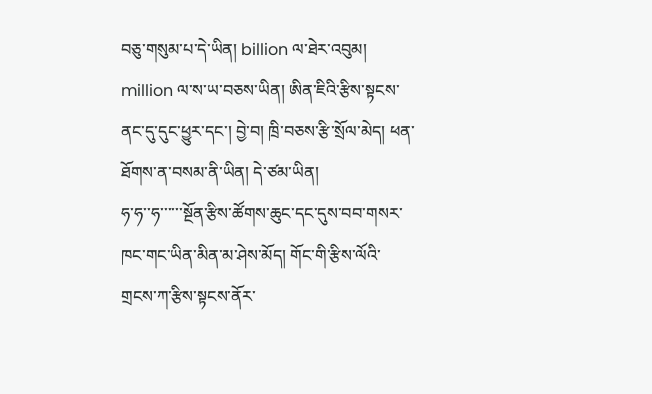བཅུ་གསུམ་པ་དེ་ཡིན། billion ལ་ཐེར་འབུམ། million ལ་ས་ཡ་བཅས་ཡིན། ཨིན་ཇིའི་རྩིས་སྟངས་ནང་དུ་དུང་ཕྱུར་དང་། བྱེ་བ། ཁྲི་བཅས་རྩི་སྲོལ་མེད། ཕན་ཐོགས་ན་བསམ་ནི་ཡིན། དེ་ཙམ་ཡིན།
ཧ་ཧ་་ཧ་་་་་་སྔོན་རྩིས་ཚོགས་ཆུང་དང་དུས་བབ་གསར་ཁང་གང་ཡིན་མིན་མ་ཤེས་མོད། གོང་གི་རྩིས་ལོའི་གྲངས་ཀ་རྩིས་སྟངས་ནོར་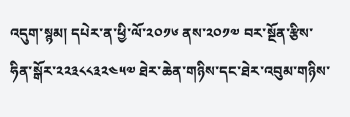འདུག་སྙམ། དཔེར་ན་ཕྱི་ལོ་༢༠༡༦ ནས་༢༠༡༧ བར་སྔོན་རྩིས་ཧིན་སྒོར་༢༢༣༨༨༣༢༤༥༧ ཐེར་ཆེན་གཉིས་དང་ཐེར་འབུམ་གཉིས་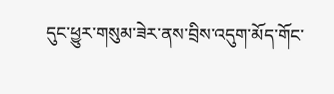དུང་ཕྱུར་གསུམ་ཟེར་ནས་བྲིས་འདུག་མོད་གོང་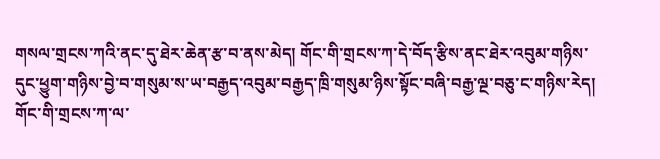གསལ་གྲངས་ཀའི་ནང་དུ་ཐེར་ཆེན་རྩ་བ་ནས་མེད། གོང་གི་གྲངས་ཀ་དེ་བོད་རྩིས་ནང་ཐེར་འབུམ་གཉིས་དུང་ཕྱུག་གཉིས་བྱེ་བ་གསུམ་ས་ཡ་བརྒྱད་འབུམ་བརྒྱད་ཁྲི་གསུམ་ཉིས་སྟོང་བཞི་བརྒྱ་ལྔ་བཅུ་ང་གཉིས་རེད། གོང་གི་གྲངས་ཀ་ལ་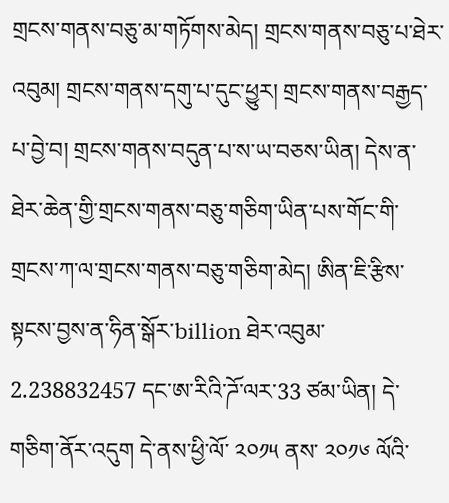གྲངས་གནས་བཅུ་མ་གཏོགས་མེད། གྲངས་གནས་བཅུ་པ་ཐེར་འབུམ། གྲངས་གནས་དགུ་པ་དུང་ཕྱུར། གྲངས་གནས་བརྒྱད་པ་བྱེ་བ། གྲངས་གནས་བདུན་པ་ས་ཡ་བཅས་ཡིན། དེས་ན་ཐེར་ཆེན་གྱི་གྲངས་གནས་བཅུ་གཅིག་ཡིན་པས་གོང་གི་གྲངས་ཀ་ལ་གྲངས་གནས་བཅུ་གཅིག་མེད། ཨིན་ཇི་རྩིས་སྟངས་བྱས་ན་ཧིན་སྒོར་billion ཐེར་འབུམ་2.238832457 དང་ཨ་རིའི་ཌོ་ལར་33 ཙམ་ཡིན། དེ་གཅིག་ནོར་འདུག དེ་ནས་ཕྱི་ལོ་ ༢༠༡༥ ནས་ ༢༠༡༦ ལོའི་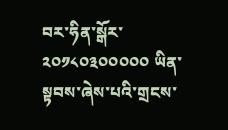བར་ཧིན་སྒོར་ ༢༠༡༨༠༣༠༠༠༠༠ ཡིན་སྟབས་ཞེས་པའི་གྲངས་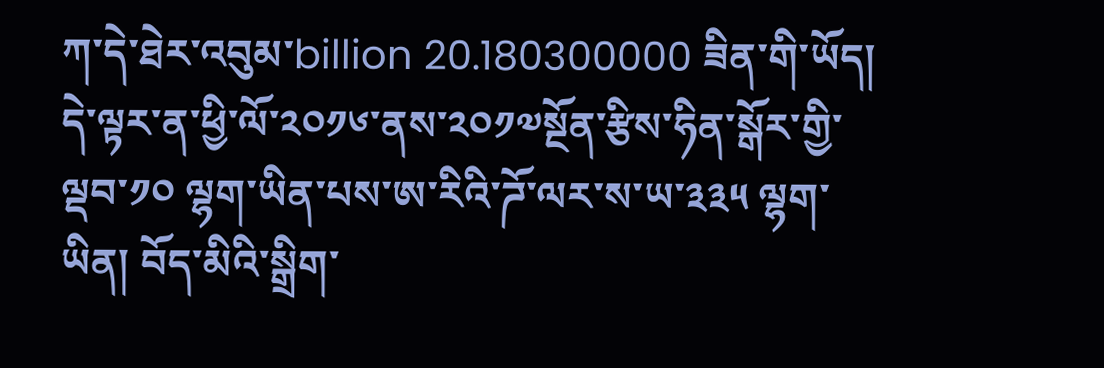ཀ་དེ་ཐེར་འབུམ་billion 20.180300000 ཟིན་གི་ཡོད། དེ་ལྟར་ན་ཕྱི་ལོ་༢༠༡༦་ནས་༢༠༡༧སྔོན་རྩིས་ཧིན་སྒོར་གྱི་ལྡབ་༡༠ ལྷག་ཡིན་པས་ཨ་རིའི་ཌོ་ལར་ས་ཡ་༣༣༥ ལྷག་ཡིན། བོད་མིའི་སྒྲིག་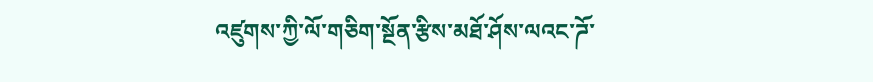འཛུགས་ཀྱི་ལོ་གཅིག་སྔོན་རྩིས་མཐོ་ཤོས་ལའང་ཌོ་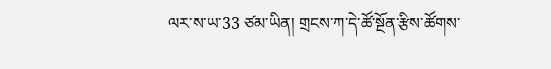ལར་ས་ཡ་33 ཙམ་ཡིན། གྲངས་ཀ་དེ་ཚོ་སྔོན་རྩིས་ཚོགས་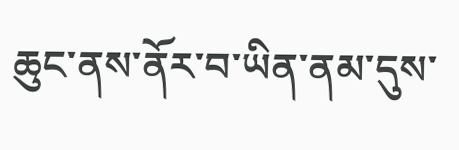ཆུང་ནས་ནོར་བ་ཡིན་ནམ་དུས་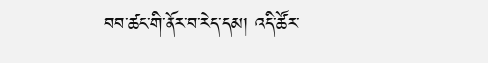བབ་ཚང་གི་ནོར་བ་རེད་དམ། འདི་ཚོར་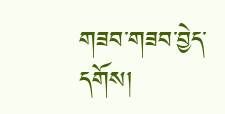གཟབ་གཟབ་བྱེད་དགོས།